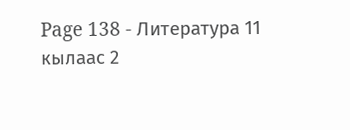Page 138 - Литература 11 кылаас 2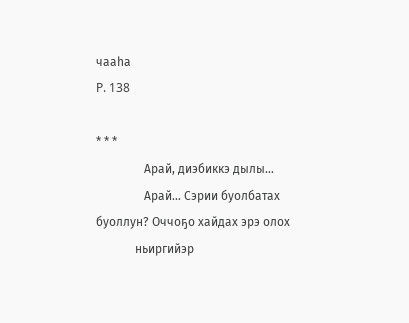чааhа
P. 138

* * *
                Арай, диэбиккэ дылы…
                Арай… Сэрии буолбатах буоллун? Оччоҕо хайдах эрэ олох
             ньиргийэр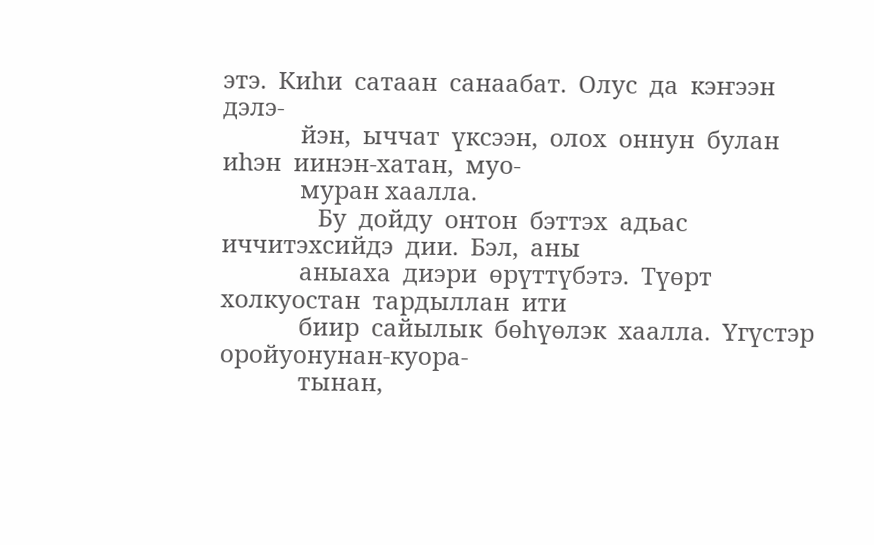этэ.  Киһи  сатаан  санаабат.  Олус  да  кэҥээн  дэлэ-
             йэн,  ыччат  үксээн,  олох  оннун  булан  иһэн  иинэн-хатан,  муо-
             муран хаалла.
                Бу  дойду  онтон  бэттэх  адьас  иччитэхсийдэ  дии.  Бэл,  аны
             аныаха  диэри  өрүттүбэтэ.  Түөрт  холкуостан  тардыллан  ити
             биир  сайылык  бөһүөлэк  хаалла.  Үгүстэр  оройуонунан-куора-
             тынан,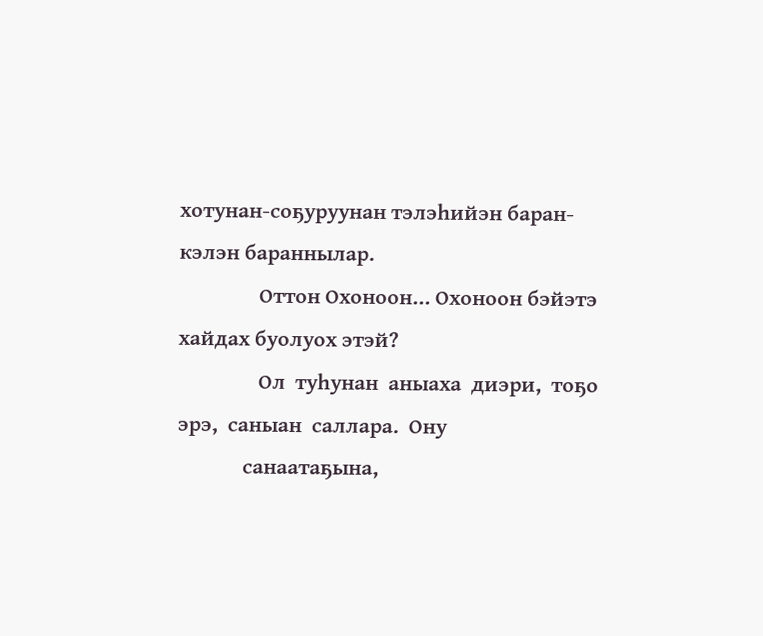хотунан-соҕуруунан тэлэһийэн баран-кэлэн бараннылар.
                Оттон Охоноон… Охоноон бэйэтэ хайдах буолуох этэй?
                Ол  туһунан  аныаха  диэри,  тоҕо  эрэ,  саныан  саллара.  Ону
             санаатаҕына,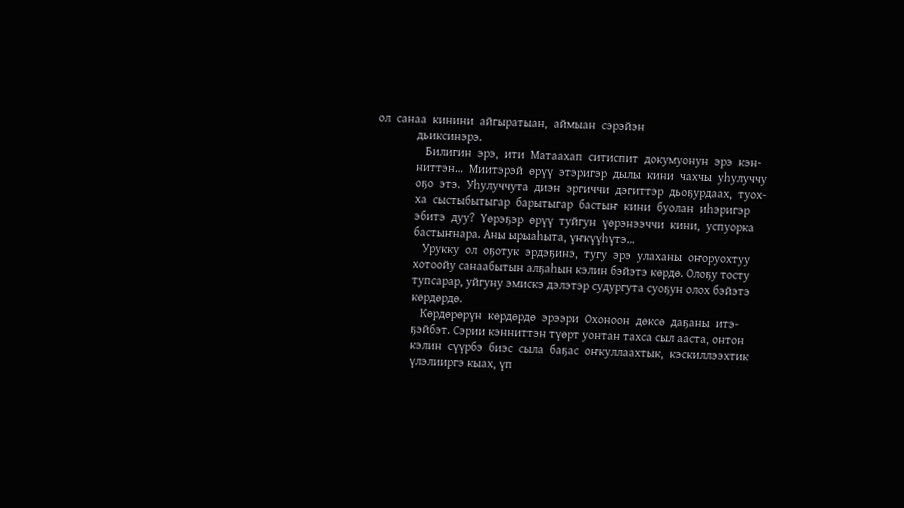ол  санаа  кинини  айгыратыан,  аймыан  сэрэйэн
             дьиксинэрэ.
                Билигин  эрэ,  ити  Матаахап  ситиспит  докумуонун  эрэ  кэн-
             ниттэн…  Миитэрэй  өрүү  этэригэр  дылы  кини  чахчы  уһулуччу
             оҕо  этэ.  Уһулуччута  диэн  эргиччи  дэгиттэр  дьоҕурдаах,  туох-
             ха  сыстыбытыгар  барытыгар  бастыҥ  кини  буолан  иһэригэр
             эбитэ  дуу?  Үөрэҕэр  өрүү  туйгун  үөрэнээччи  кини,  успуорка
             бастыҥнара. Аны ырыаһыта, үҥкүүһүтэ…
                Урукку  ол  оҕотук  эрдэҕинэ,  тугу  эрэ  улаханы  оҥоруохтуу
             хотоойу санаабытын алҕаһын кэлин бэйэтэ көрдө. Олоҕу тосту
             тупсарар, уйгуну эмискэ дэлэтэр судургута суоҕун олох бэйэтэ
             көрдөрдө.
                Көрдөрөрүн  көрдөрдө  эрээри  Охоноон  дөксө  даҕаны  итэ-
             ҕэйбэт. Сэрии кэнниттэн түөрт уонтан тахса сыл ааста, онтон
             кэлин  сүүрбэ  биэс  сыла  баҕас  оҥкуллаахтык,  кэскиллээхтик
             үлэлииргэ кыах, үп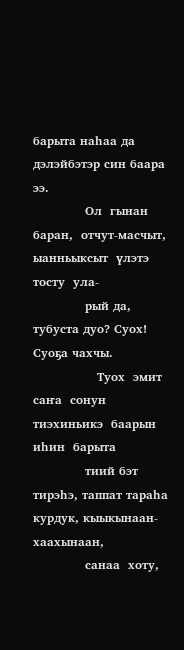барыта наһаа да дэлэйбэтэр син баара ээ.
             Ол  гынан  баран,  отчут-масчыт,  ыанньыксыт  үлэтэ  тосту  ула-
             рый да, тубуста дуо? Суох! Суоҕа чахчы.
                Туох  эмит  саҥа  сонун  тиэхиньикэ  баарын  иһин  барыта
             тиий бэт тирэһэ, таппат тараһа курдук, кыыкынаан-хаахынаан,
             санаа  хоту,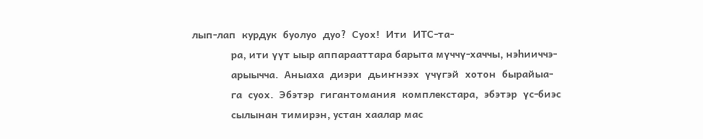лып-лап  курдук  буолуо  дуо?  Суох!  Ити  ИТС-та-
             ра, ити үүт ыыр аппарааттара барыта мүччү-хаччы, нэһииччэ-
             арыычча.  Аныаха  диэри  дьиҥнээх  үчүгэй  хотон  бырайыа-
             га  суох.  Эбэтэр  гигантомания  комплекстара,  эбэтэр  үс-биэс
             сылынан тимирэн, устан хаалар мас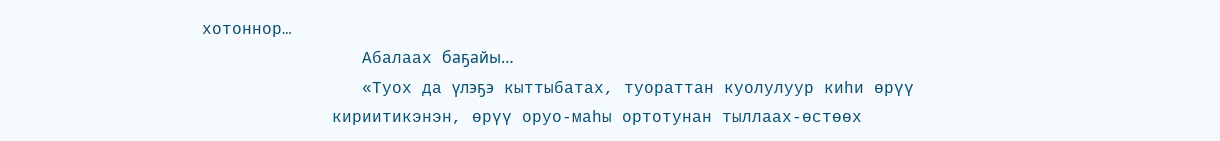хотоннор…
                Абалаах баҕайы…
                «Туох да үлэҕэ кыттыбатах, туораттан куолулуур киһи өрүү
             кириитикэнэн, өрүү оруо-маһы ортотунан тыллаах-өстөөх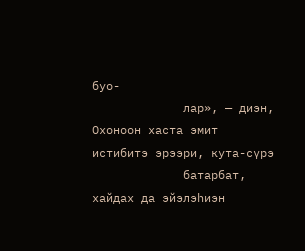буо-
             лар», — диэн, Охоноон хаста эмит истибитэ эрээри, кута-сүрэ
             батарбат, хайдах да эйэлэһиэн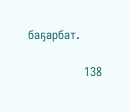баҕарбат.

              138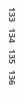133   134   135   136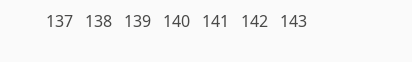137   138   139   140   141   142   143